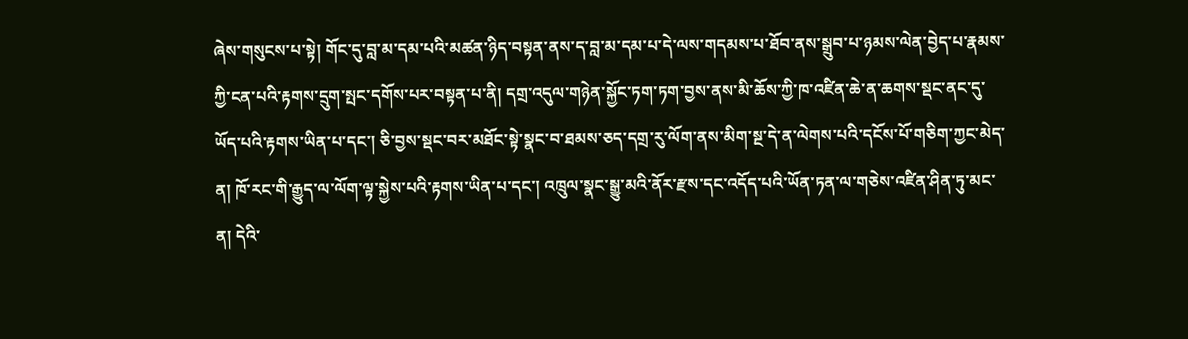ཞེས་གསུངས་པ་སྟེ། གོང་དུ་བླ་མ་དམ་པའི་མཚན་ཉིད་བསྟན་ནས་ད་བླ་མ་དམ་པ་དེ་ལས་གདམས་པ་ཐོབ་ནས་སྒྲུབ་པ་ཉམས་ལེན་བྱེད་པ་རྣམས་ཀྱི་ངན་པའི་རྟགས་དྲུག་སྤང་དགོས་པར་བསྟན་པ་ནི། དགྲ་འདུལ་གཉེན་སྐྱོང་ཏག་ཏག་བྱས་ནས་མི་ཆོས་ཀྱི་ཁ་འཛིན་ཆེ་ན་ཆགས་སྡང་ནང་དུ་ཡོད་པའི་རྟགས་ཡིན་པ་དང་། ཅི་བྱས་སྡང་བར་མཐོང་སྟེ་སྣང་བ་ཐམས་ཅད་དགྲ་རུ་ལོག་ནས་མིག་སྔ་དེ་ན་ལེགས་པའི་དངོས་པོ་གཅིག་ཀྱང་མེད་ན། ཁོ་རང་གི་རྒྱུད་ལ་ལོག་ལྟ་སྐྱེས་པའི་རྟགས་ཡིན་པ་དང་། འཁྲུལ་སྣང་སྒྱུ་མའི་ནོར་རྫས་དང་འདོད་པའི་ཡོན་ཏན་ལ་གཅེས་འཛིན་ཤིན་ཏུ་མང་ན། དེའི་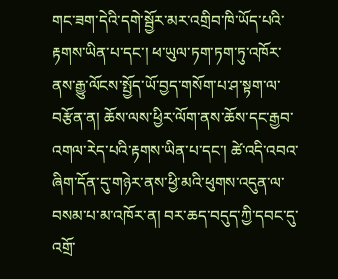གང་ཟག་དེའི་དགེ་སྦྱོར་མར་འགྲིབ་ཁི་ཡོད་པའི་རྟགས་ཡིན་པ་དང་། ཕ་ཡུལ་ཏག་ཏག་ཏུ་འཁོར་ནས་རྒྱུ་ལོངས་སྤྱོད་ཡོ་བྱད་གསོག་པ་ཤ་སྟག་ལ་བརྩོན་ན། ཆོས་ལས་ཕྱིར་ལོག་ནས་ཆོས་དང་རྒྱབ་འགལ་རེད་པའི་རྟགས་ཡིན་པ་དང་། ཚེ་འདི་འབའ་ཞིག་དོན་དུ་གཉེར་ནས་ཕྱི་མའི་ཕུགས་འདུན་ལ་བསམ་པ་མ་འཁོར་ན། བར་ཆད་བདུད་ཀྱི་དབང་དུ་འགྲོ་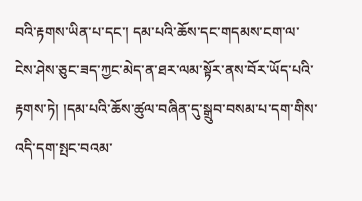བའི་རྟགས་ཡིན་པ་དང་། དམ་པའི་ཆོས་དང་གདམས་ངག་ལ་ངེས་ཤེས་ཅུང་ཟད་ཀྱང་མེད་ན་ཐར་ལམ་སྟོར་ནས་བོར་ཡོད་པའི་རྟགས་ཏེ། །དམ་པའི་ཆོས་ཚུལ་བཞིན་དུ་སྒྲུབ་བསམ་པ་དག་གིས་འདི་དག་སྤང་བའམ་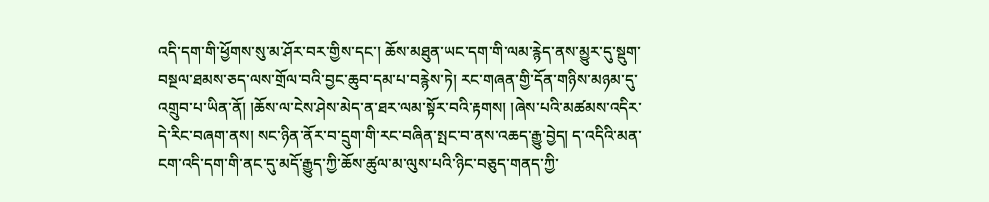འདི་དག་གི་ཕྱོགས་སུ་མ་ཤོར་བར་གྱིས་དང་། ཆོས་མཐུན་ཡང་དག་གི་ལམ་རྙེད་ནས་མྱུར་དུ་སྡུག་བསྔལ་ཐམས་ཅད་ལས་གྲོལ་བའི་བྱང་ཆུབ་དམ་པ་བརྙེས་ཏེ། རང་གཞན་གྱི་དོན་གཉིས་མཉམ་དུ་འགྲུབ་པ་ཡིན་ནོ། །ཆོས་ལ་ངེས་ཤེས་མེད་ན་ཐར་ལམ་སྟོར་བའི་རྟགས། །ཞེས་པའི་མཚམས་འདིར་དེ་རིང་བཞག་ནས། སང་ཉིན་ནོར་བ་དྲུག་གི་རང་བཞིན་སྤང་བ་ནས་འཆད་རྒྱུ་བྱེད། ད་འདིའི་མན་ངག་འདི་དག་གི་ནང་དུ་མདོ་རྒྱུད་ཀྱི་ཆོས་ཚུལ་མ་ལུས་པའི་ཉིང་བཅུད་གནད་ཀྱི་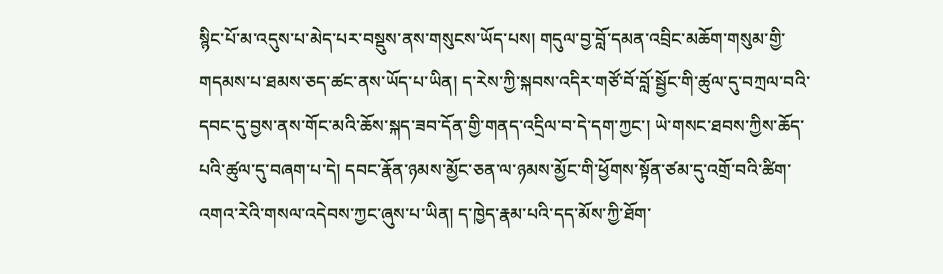སྙིང་པོ་མ་འདུས་པ་མེད་པར་བསྡུས་ནས་གསུངས་ཡོད་པས། གདུལ་བྱ་བློ་དམན་འབྲིང་མཆོག་གསུམ་གྱི་གདམས་པ་ཐམས་ཅད་ཚང་ནས་ཡོད་པ་ཡིན། ད་རེས་ཀྱི་སྐབས་འདིར་གཙོ་བོ་བློ་སྦྱོང་གི་ཚུལ་དུ་བཀྲལ་བའི་དབང་དུ་བྱས་ནས་གོང་མའི་ཆོས་སྐད་ཟབ་དོན་གྱི་གནད་འདྲིལ་བ་དེ་དག་ཀྱང་། ཡེ་གསང་ཐབས་ཀྱིས་ཆོད་པའི་ཚུལ་དུ་བཞག་པ་དེ། དབང་རྣོན་ཉམས་མྱོང་ཅན་ལ་ཉམས་མྱོང་གི་ཕྱོགས་སྟོན་ཙམ་དུ་འགྲོ་བའི་ཚིག་འགའ་རེའི་གསལ་འདེབས་ཀྱང་ཞུས་པ་ཡིན། ད་ཁྱེད་རྣམ་པའི་དད་མོས་ཀྱི་ཐོག་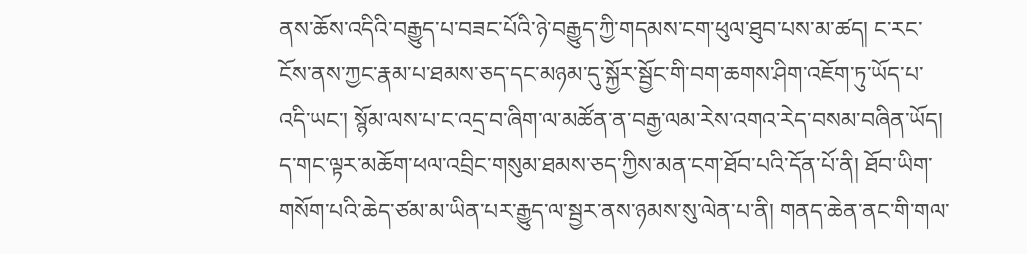ནས་ཆོས་འདིའི་བརྒྱུད་པ་བཟང་པོའི་ཉེ་བརྒྱུད་ཀྱི་གདམས་ངག་ཕུལ་ཐུབ་པས་མ་ཚད། ང་རང་ངོས་ནས་ཀྱང་རྣམ་པ་ཐམས་ཅད་དང་མཉམ་དུ་སྐྱོར་སྦྱོང་གི་བག་ཆགས་ཤིག་འཇོག་ཏུ་ཡོད་པ་འདི་ཡང་། སྙོམ་ལས་པ་ང་འདྲ་བ་ཞིག་ལ་མཚོན་ན་བརྒྱ་ལམ་རེས་འགའ་རེད་བསམ་བཞིན་ཡོད། ད་གང་ལྟར་མཆོག་ཕལ་འབྲིང་གསུམ་ཐམས་ཅད་ཀྱིས་མན་ངག་ཐོབ་པའི་དོན་པོ་ནི། ཐོབ་ཡིག་གསོག་པའི་ཆེད་ཙམ་མ་ཡིན་པར་རྒྱུད་ལ་སྦྱར་ནས་ཉམས་སུ་ལེན་པ་ནི། གནད་ཆེན་ནང་གི་གལ་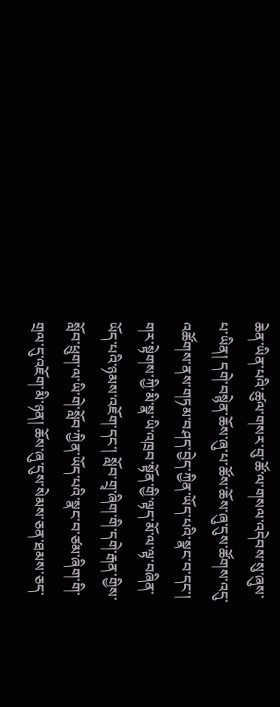ཆེན་ཡིན་པའི་ཚུལ་གསར་བུ་ཚོ་ལ་གསལ་འདེབས་སུ་ཞུས་པ་ཡིན། དགེ་བསྙེན་ཆོས་ཞུ་པ་ཚོས་ཆོས་ཞུ་དུས་ཚོགས་འདུ་འཚོགས་ནས་གཏམ་བཤད་བྱེད་ཀྱིན་ཡོད་པའི་སྣང་བ་དང་། གར་སྟེགས་ཀྱི་མི་སྣ་ཡི་འཁྲབ་སྟོན་གྱི་ལྟད་མོ་ལ་ལྟ་བཞིན་ཡོད་པའི་ཉམས་འཇོག་དང་། སློབ་གྲྭ་ཞིག་གི་དགེ་རྒན་གྱིས་སློབ་ཕྲུག་ལ་ཡི་གེ་སློབ་ཀྱིན་ཡོད་པའི་སྣང་བ་ཙམ་ཞིག་གི་གྲལ་དུ་འཇོག་མི་ཉན། ཆོས་ཞུ་དུས་སེམས་ཅན་ཐམས་ཅད་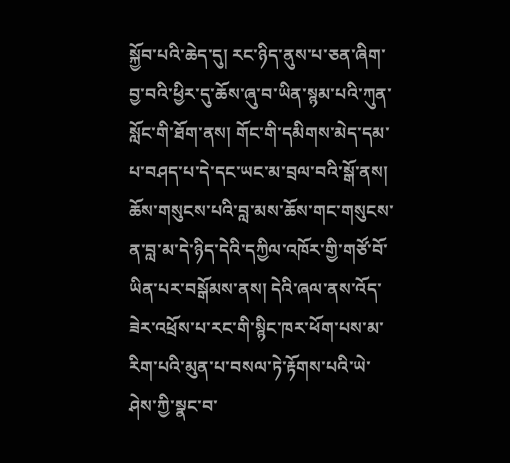སྐྱོབ་པའི་ཆེད་དུ། རང་ཉིད་ནུས་པ་ཅན་ཞིག་བྱ་བའི་ཕྱིར་དུ་ཆོས་ཞུ་བ་ཡིན་སྙམ་པའི་ཀུན་སློང་གི་ཐོག་ནས། གོང་གི་དམིགས་མེད་དམ་པ་བཤད་པ་དེ་དང་ཡང་མ་བྲལ་བའི་སྒོ་ནས། ཆོས་གསུངས་པའི་བླ་མས་ཆོས་གང་གསུངས་ན་བླ་མ་དེ་ཉིད་དེའི་དཀྱིལ་འཁོར་གྱི་གཙོ་བོ་ཡིན་པར་བསྒོམས་ནས། དེའི་ཞལ་ནས་འོད་ཟེར་འཕྲོས་པ་རང་གི་སྙིང་ཁར་ཕོག་པས་མ་རིག་པའི་མུན་པ་བསལ་ཏེ་རྟོགས་པའི་ཡེ་ཤེས་ཀྱི་སྣང་བ་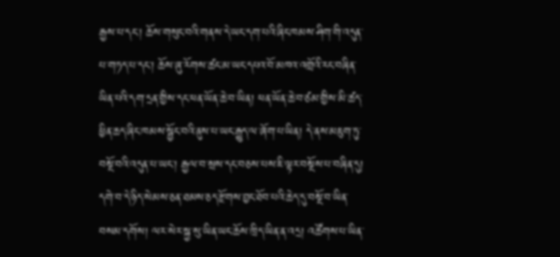རྒྱས་པ་དང་། ཆོས་གསུང་བའི་གནས་དེ་ཡང་དག་པའི་ཞིང་ཁམས་ཤིག་གི་འདུན་པ་གཏད་པ་དང་། ཆོས་ཞུ་རོགས་ཚང་མ་ཡང་དཔའ་བོ་མཁའ་འགྲོའི་རང་བཞིན་ཡིན་པའི་དག་དྲན་གྱིས་དང་ཕན་ཡོན་ཆེ་བ་ཡིན། ཕན་ཡོན་ཆེ་བ་ཙམ་གྱིས་མི་ཚད་ཕྱིན་ཆད་ཞིང་ཁམས་སྦྱོང་བའི་ནུས་པ་ཡང་རྒྱུད་ལ་ཞོག་པ་ཡིན། དེ་ནས་མཇུག་ཏུ་བསྔོ་བའི་འདུན་པ་ཡང་། རྒྱལ་བ་སྲས་དང་བཅས་པས་ཇི་ལྟར་བསྔོས་པ་བཞིན་དུ། དགེ་བ་དེ་ཉིད་སེམས་ཅན་ཐམས་ཅད་རྫོགས་བྱང་ཐོབ་པའི་ཆེད་དུ་བསྔོ་བ་ཡིན་བསམ་དགོས། ལར་སེར་སྐྱ་སུ་ཡིན་ཡང་ཆོས་ཁྲིད་ཡིན་ན་འདྲ། འཚོགས་པ་ཡིན་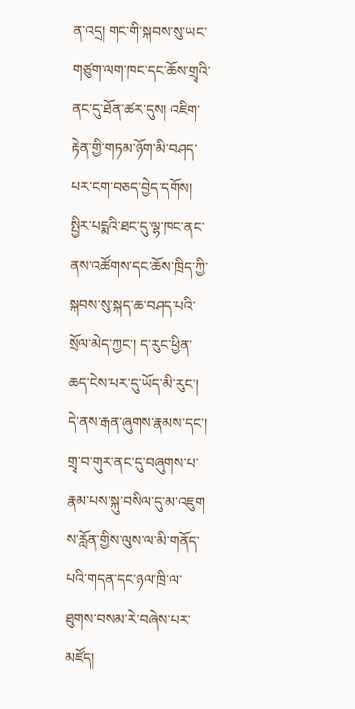ན་འདྲ། གང་གི་སྐབས་སུ་ཡང་གཙུག་ལག་ཁང་དང་ཆོས་གྲྭའི་ནང་དུ་ཐོན་ཚར་དུས། འཇིག་རྟེན་གྱི་གཏམ་ཉོག་མི་བཤད་པར་ངག་བཅད་བྱེད་དགོས། སྤྱིར་པདྨའི་ཐང་དུ་ལྷ་ཁང་ནང་ནས་འཚོགས་དང་ཆོས་ཁྲིད་ཀྱི་སྐབས་སུ་སྐད་ཆ་བཤད་པའི་སྲོལ་མེད་ཀྱང་། ད་རུང་ཕྱིན་ཆད་ངེས་པར་དུ་ཡོད་མི་རུང་། དེ་ནས་རྒན་ཞུགས་རྣམས་དང་། གྲྭ་བ་གུར་ནང་དུ་བཞུགས་པ་རྣམ་པས་སྐུ་བསིལ་དུ་མ་འཇུག ས་རློན་གྱིས་ལུས་ལ་མི་གནོད་པའི་གདན་དང་ཉལ་ཁྲི་ལ་ཐུགས་བསམ་རེ་བཞེས་པར་མཛོད།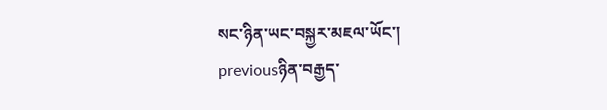སང་ཉིན་ཡང་བསྐྱར་མཇལ་ཡོང་།
previousཉིན་བརྒྱད་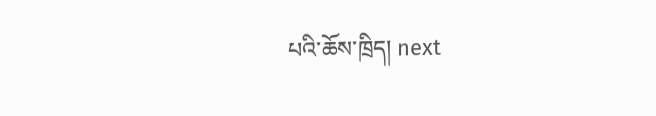པའི་ཆོས་ཁྲིད། next